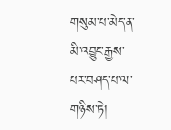གསུམ་པ་མེད་ན་མི་འབྱུང་རྒྱས་པར་བཤད་པ་ལ་གཉིས་ཏེ།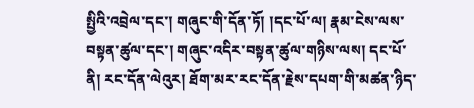སྤྱིའི་འབྲེལ་དང་། གཞུང་གི་དོན་ཏོ། །དང་པོ་ལ། རྣམ་ངེས་ལས་བསྟན་ཚུལ་དང་། གཞུང་འདིར་བསྟན་ཚུལ་གཉིས་ལས། དང་པོ་ནི། རང་དོན་ལེའུར། ཐོག་མར་རང་དོན་རྗེས་དཔག་གི་མཚན་ཉིད་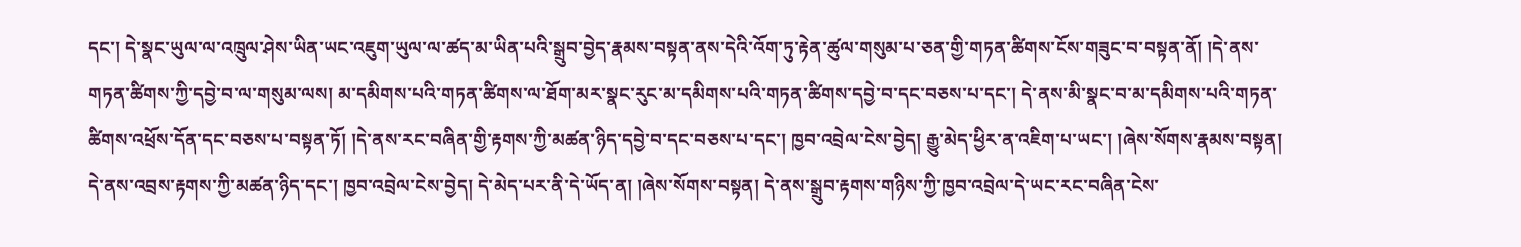དང་། དེ་སྣང་ཡུལ་ལ་འཁྲུལ་ཤེས་ཡིན་ཡང་འཇུག་ཡུལ་ལ་ཚད་མ་ཡིན་པའི་སྒྲུབ་བྱེད་རྣམས་བསྟན་ནས་དེའི་འོག་ཏུ་རྟེན་ཚུལ་གསུམ་པ་ཅན་གྱི་གཏན་ཚིགས་ངོས་གཟུང་བ་བསྟན་ནོ། །དེ་ནས་གཏན་ཚིགས་ཀྱི་དབྱེ་བ་ལ་གསུམ་ལས། མ་དམིགས་པའི་གཏན་ཚིགས་ལ་ཐོག་མར་སྣང་རུང་མ་དམིགས་པའི་གཏན་ཚིགས་དབྱེ་བ་དང་བཅས་པ་དང་། དེ་ནས་མི་སྣང་བ་མ་དམིགས་པའི་གཏན་ཚིགས་འཕྲོས་དོན་དང་བཅས་པ་བསྟན་ཏོ། །དེ་ནས་རང་བཞིན་གྱི་རྟགས་ཀྱི་མཚན་ཉིད་དབྱེ་བ་དང་བཅས་པ་དང་། ཁྱབ་འབྲེལ་ངེས་བྱེད། རྒྱུ་མེད་ཕྱིར་ན་འཇིག་པ་ཡང་། །ཞེས་སོགས་རྣམས་བསྟན། དེ་ནས་འབྲས་རྟགས་ཀྱི་མཚན་ཉིད་དང་། ཁྱབ་འབྲེལ་ངེས་བྱེད། དེ་མེད་པར་ནི་དེ་ཡོད་ན། །ཞེས་སོགས་བསྟན། དེ་ནས་སྒྲུབ་རྟགས་གཉིས་ཀྱི་ཁྱབ་འབྲེལ་དེ་ཡང་རང་བཞིན་ངེས་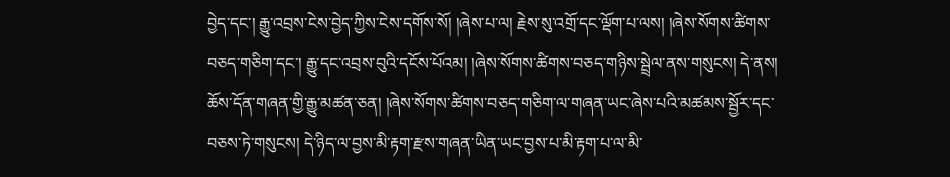བྱེད་དང་། རྒྱུ་འབྲས་ངེས་བྱེད་ཀྱིས་ངེས་དགོས་སོ། །ཞེས་པ་ལ། རྗེས་སུ་འགྲོ་དང་ལྡོག་པ་ལས། །ཞེས་སོགས་ཚིགས་བཅད་གཅིག་དང་། རྒྱུ་དང་འབྲས་བུའི་དངོས་པོའམ། །ཞེས་སོགས་ཚིགས་བཅད་གཉིས་སྦྲེལ་ནས་གསུངས། དེ་ནས། ཆོས་དོན་གཞན་གྱི་རྒྱུ་མཚན་ཅན། །ཞེས་སོགས་ཚིགས་བཅད་གཅིག་ལ་གཞན་ཡང་ཞེས་པའི་མཚམས་སྦྱོར་དང་བཅས་ཏེ་གསུངས། དེ་ཉིད་ལ་བྱས་མི་རྟག་རྫས་གཞན་ཡིན་ཡང་བྱས་པ་མི་རྟག་པ་ལ་མི་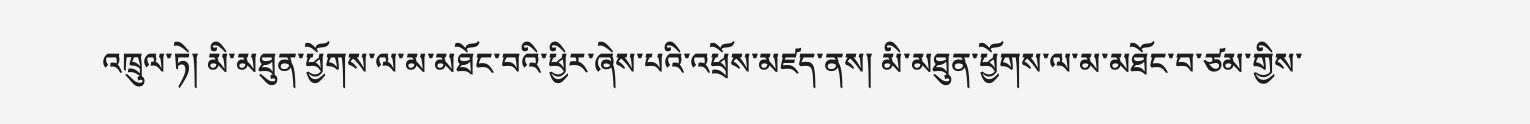འཁྲུལ་ཏེ། མི་མཐུན་ཕྱོགས་ལ་མ་མཐོང་བའི་ཕྱིར་ཞེས་པའི་འཕྲོས་མཛད་ནས། མི་མཐུན་ཕྱོགས་ལ་མ་མཐོང་བ་ཙམ་གྱིས་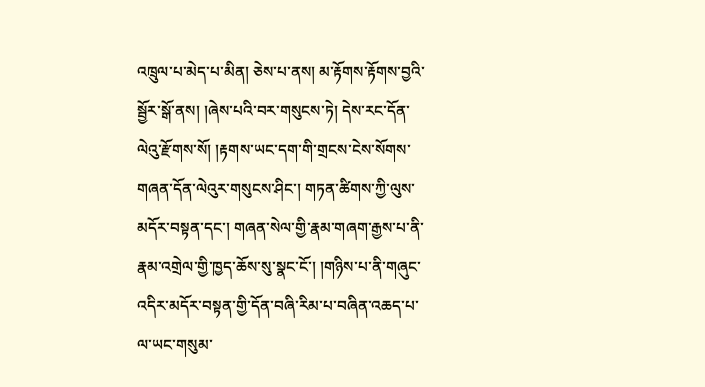འཁྲུལ་པ་མེད་པ་མིན། ཅེས་པ་ནས། མ་རྟོགས་རྟོགས་བྱའི་སྦྱོར་སྒོ་ནས། །ཞེས་པའི་བར་གསུངས་ཏེ། དེས་རང་དོན་ལེའུ་རྫོགས་སོ། །རྟགས་ཡང་དག་གི་གྲངས་ངེས་སོགས་གཞན་དོན་ལེའུར་གསུངས་ཤིང་། གཏན་ཚིགས་ཀྱི་ལུས་མདོར་བསྟན་དང་། གཞན་སེལ་གྱི་རྣམ་གཞག་རྒྱས་པ་ནི་རྣམ་འགྲེལ་གྱི་ཁྱད་ཆོས་སུ་སྣང་ངོ་། །གཉིས་པ་ནི་གཞུང་འདིར་མདོར་བསྟན་གྱི་དོན་བཞི་རིམ་པ་བཞིན་འཆད་པ་ལ་ཡང་གསུམ་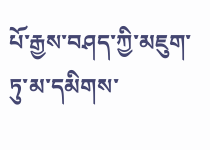པོ་རྒྱས་བཤད་ཀྱི་མཇུག་ཏུ་མ་དམིགས་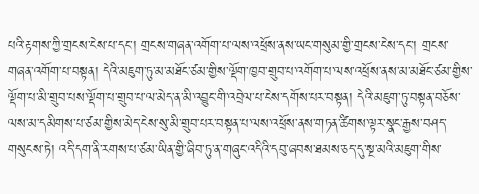པའི་རྟགས་ཀྱི་གྲངས་ངེས་པ་དང་། གྲངས་གཞན་འགོག་པ་ལས་འཕྲོས་ནས་ཡང་གསུམ་གྱི་གྲངས་ངེས་དང་། གྲངས་གཞན་འགོག་པ་བསྟན། དེའི་མཇུག་ཏུ་མ་མཐོང་ཙམ་གྱིས་ལྡོག་ཁྱབ་གྲུབ་པ་འགོག་པ་ལས་འཕྲོས་ནས་མ་མཐོང་ཙམ་གྱིས་ལྡོག་པ་མི་གྲུབ་པས་ལྡོག་པ་གྲུབ་པ་ལ་མེད་ན་མི་འབྱུང་གི་འབྲེལ་པ་ངེས་དགོས་པར་བསྟན། དེའི་མཇུག་ཏུ་བསྟན་བཅོས་ལས་མ་དམིགས་པ་ཙམ་གྱིས་མེད་ངེས་སུ་མི་གྲུབ་པར་བསྟན་པ་ལས་འཕྲོས་ནས་གཏན་ཚིགས་ལྟར་སྣང་རྒྱས་བཤད་གསུངས་ཏེ། འདི་དག་ནི་རགས་པ་ཙམ་ཡིན་གྱི་ཞིབ་ཏུ་ན་གཞུང་འདིའི་དབུ་ཞབས་ཐམས་ཅད་དུ་སྔ་མའི་མཇུག་གིས་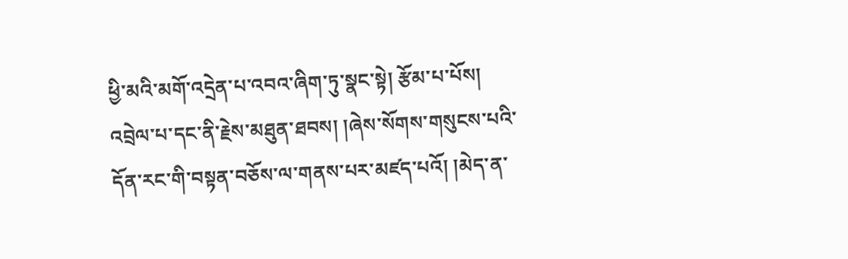ཕྱི་མའི་མགོ་འདྲེན་པ་འབའ་ཞིག་ཏུ་སྣང་སྟེ། རྩོམ་པ་པོས། འབྲེལ་པ་དང་ནི་རྗེས་མཐུན་ཐབས། །ཞེས་སོགས་གསུངས་པའི་དོན་རང་གི་བསྟན་བཅོས་ལ་གནས་པར་མཛད་པའོ། །མེད་ན་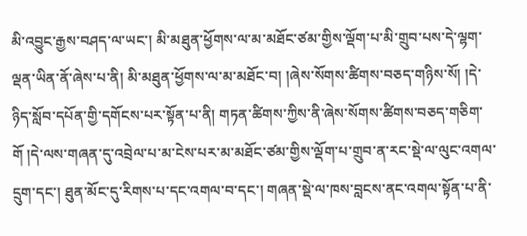མི་འབྱུང་རྒྱས་བཤད་ལ་ཡང་། མི་མཐུན་ཕྱོགས་ལ་མ་མཐོང་ཙམ་གྱིས་ལྡོག་པ་མི་གྲུབ་པས་དེ་ལྷག་ལྡན་ཡིན་ནོ་ཞེས་པ་ནི། མི་མཐུན་ཕྱོགས་ལ་མ་མཐོང་བ། །ཞེས་སོགས་ཚིགས་བཅད་གཉིས་སོ། །དེ་ཉིད་སློབ་དཔོན་གྱི་དགོངས་པར་སྟོན་པ་ནི། གཏན་ཚིགས་ཀྱིས་ནི་ཞེས་སོགས་ཚིགས་བཅད་གཅིག་གོ །དེ་ལས་གཞན་དུ་འབྲེལ་པ་མ་ངེས་པར་མ་མཐོང་ཙམ་གྱིས་ལྡོག་པ་གྲུབ་ན་རང་སྡེ་ལ་ལུང་འགལ་དྲུག་དང་། ཐུན་མོང་དུ་རིགས་པ་དང་འགལ་བ་དང་། གཞན་སྡེ་ལ་ཁས་བླངས་ནང་འགལ་སྟོན་པ་ནི་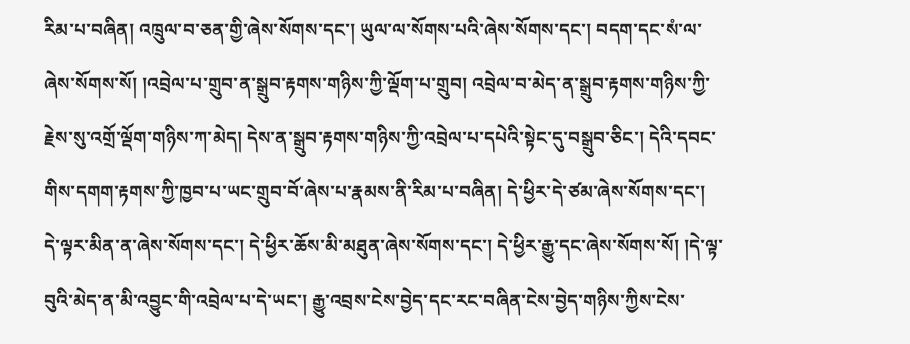རིམ་པ་བཞིན། འཁྲུལ་བ་ཅན་གྱི་ཞེས་སོགས་དང་། ཡུལ་ལ་སོགས་པའི་ཞེས་སོགས་དང་། བདག་དང་སཾ་ལ་ཞེས་སོགས་སོ། །འབྲེལ་པ་གྲུབ་ན་སྒྲུབ་རྟགས་གཉིས་ཀྱི་ལྡོག་པ་གྲུབ། འབྲེལ་བ་མེད་ན་སྒྲུབ་རྟགས་གཉིས་ཀྱི་རྗེས་སུ་འགྲོ་ལྡོག་གཉིས་ཀ་མེད། དེས་ན་སྒྲུབ་རྟགས་གཉིས་ཀྱི་འབྲེལ་པ་དཔེའི་སྟེང་དུ་བསྒྲུབ་ཅིང་། དེའི་དབང་གིས་དགག་རྟགས་ཀྱི་ཁྱབ་པ་ཡང་གྲུབ་བོ་ཞེས་པ་རྣམས་ནི་རིམ་པ་བཞིན། དེ་ཕྱིར་དེ་ཙམ་ཞེས་སོགས་དང་། དེ་ལྟར་མིན་ན་ཞེས་སོགས་དང་། དེ་ཕྱིར་ཆོས་མི་མཐུན་ཞེས་སོགས་དང་། དེ་ཕྱིར་རྒྱུ་དང་ཞེས་སོགས་སོ། །དེ་ལྟ་བུའི་མེད་ན་མི་འབྱུང་གི་འབྲེལ་པ་དེ་ཡང་། རྒྱུ་འབྲས་ངེས་བྱེད་དང་རང་བཞིན་ངེས་བྱེད་གཉིས་ཀྱིས་ངེས་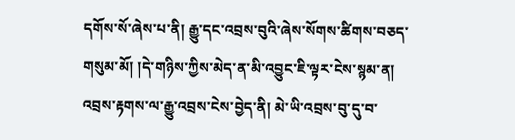དགོས་སོ་ཞེས་པ་ནི། རྒྱུ་དང་འབྲས་བུའི་ཞེས་སོགས་ཚིགས་བཅད་གསུམ་མོ། །དེ་གཉིས་ཀྱིས་མེད་ན་མི་འབྱུང་ཇི་ལྟར་ངེས་སྙམ་ན། འབྲས་རྟགས་ལ་རྒྱུ་འབྲས་ངེས་བྱེད་ནི། མེ་ཡི་འབྲས་བུ་དུ་བ་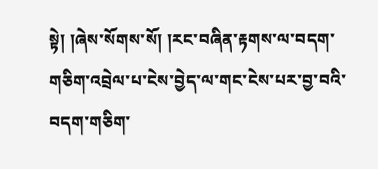སྟེ། །ཞེས་སོགས་སོ། །རང་བཞིན་རྟགས་ལ་བདག་གཅིག་འབྲེལ་པ་ངེས་བྱེད་ལ་གང་ངེས་པར་བྱ་བའི་བདག་གཅིག་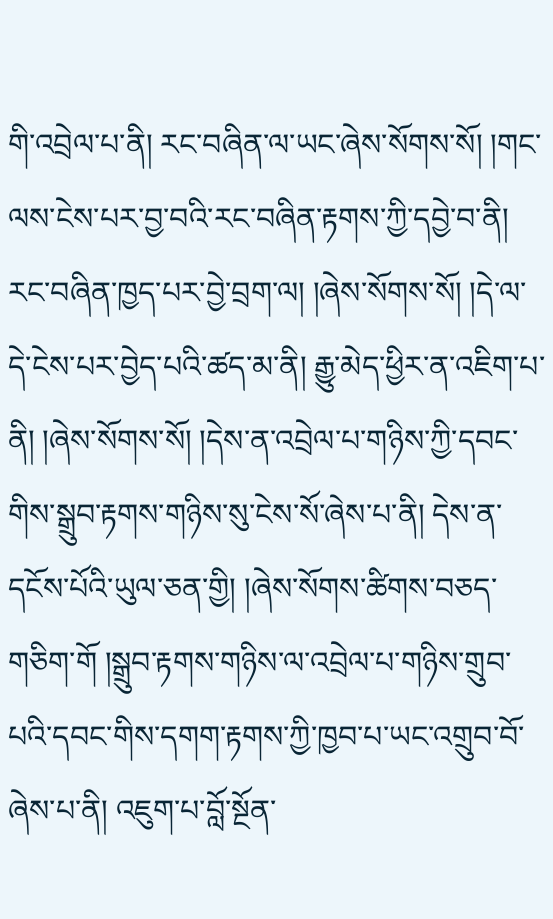གི་འབྲེལ་པ་ནི། རང་བཞིན་ལ་ཡང་ཞེས་སོགས་སོ། །གང་ལས་ངེས་པར་བྱ་བའི་རང་བཞིན་རྟགས་ཀྱི་དབྱེ་བ་ནི། རང་བཞིན་ཁྱད་པར་བྱེ་བྲག་ལ། །ཞེས་སོགས་སོ། །དེ་ལ་དེ་ངེས་པར་བྱེད་པའི་ཚད་མ་ནི། རྒྱུ་མེད་ཕྱིར་ན་འཇིག་པ་ནི། །ཞེས་སོགས་སོ། །དེས་ན་འབྲེལ་པ་གཉིས་ཀྱི་དབང་གིས་སྒྲུབ་རྟགས་གཉིས་སུ་ངེས་སོ་ཞེས་པ་ནི། དེས་ན་དངོས་པོའི་ཡུལ་ཅན་གྱི། །ཞེས་སོགས་ཚིགས་བཅད་གཅིག་གོ །སྒྲུབ་རྟགས་གཉིས་ལ་འབྲེལ་པ་གཉིས་གྲུབ་པའི་དབང་གིས་དགག་རྟགས་ཀྱི་ཁྱབ་པ་ཡང་འགྲུབ་བོ་ཞེས་པ་ནི། འཇུག་པ་བློ་སྔོན་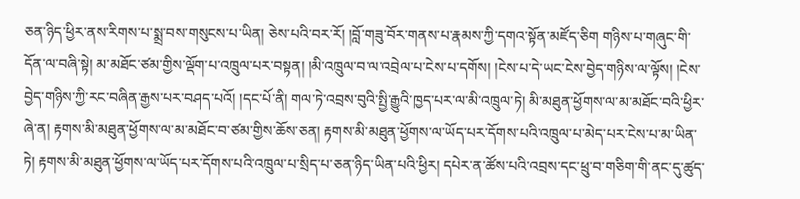ཅན་ཉིད་ཕྱིར་ནས་རིགས་པ་སྨྲ་བས་གསུངས་པ་ཡིན། ཅེས་པའི་བར་རོ། །བློ་གཟུ་བོར་གནས་པ་རྣམས་ཀྱི་དགའ་སྟོན་མཛོད་ཅིག གཉིས་པ་གཞུང་གི་དོན་ལ་བཞི་སྟེ། མ་མཐོང་ཙམ་གྱིས་ལྡོག་པ་འཁྲུལ་པར་བསྟན། །མི་འཁྲུལ་བ་ལ་འབྲེལ་པ་ངེས་པ་དགོས། །ངེས་པ་དེ་ཡང་ངེས་བྱེད་གཉིས་ལ་ལྟོས། །ངེས་བྱེད་གཉིས་ཀྱི་རང་བཞིན་རྒྱས་པར་བཤད་པའོ། །དང་པོ་ནི། གལ་ཏེ་འབྲས་བུའི་སྤྱི་རྒྱུའི་ཁྱད་པར་ལ་མི་འཁྲུལ་ཏེ། མི་མཐུན་ཕྱོགས་ལ་མ་མཐོང་བའི་ཕྱིར་ཞེ་ན། རྟགས་མི་མཐུན་ཕྱོགས་ལ་མ་མཐོང་བ་ཙམ་གྱིས་ཆོས་ཅན། རྟགས་མི་མཐུན་ཕྱོགས་ལ་ཡོད་པར་དོགས་པའི་འཁྲུལ་པ་མེད་པར་ངེས་པ་མ་ཡིན་ཏེ། རྟགས་མི་མཐུན་ཕྱོགས་ལ་ཡོད་པར་དོགས་པའི་འཁྲུལ་པ་སྲིད་པ་ཅན་ཉིད་ཡིན་པའི་ཕྱིར། དཔེར་ན་ཚོས་པའི་འབྲས་དང་ཕྲུ་བ་གཅིག་གི་ནང་དུ་ཚུད་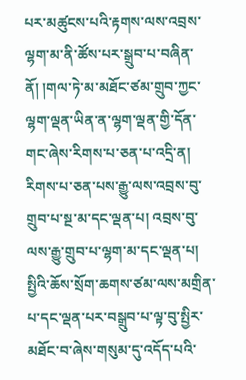པར་མཚུངས་པའི་རྟགས་ལས་འབྲས་ལྷག་མ་ནི་ཚོས་པར་སྒྲུབ་པ་བཞིན་ནོ། །གལ་ཏེ་མ་མཐོང་ཙམ་གྲུབ་ཀྱང་ལྷག་ལྡན་ཡིན་ན་ལྷག་ལྡན་གྱི་དོན་གང་ཞེས་རིགས་པ་ཅན་པ་འདྲི་ན། རིགས་པ་ཅན་པས་རྒྱུ་ལས་འབྲས་བུ་གྲུབ་པ་སྔ་མ་དང་ལྡན་པ། འབྲས་བུ་ལས་རྒྱུ་གྲུབ་པ་ལྷག་མ་དང་ལྡན་པ། སྤྱིའི་ཆོས་སྲོག་ཆགས་ཙམ་ལས་མགྲིན་པ་དང་ལྡན་པར་བསྒྲུབ་པ་ལྟ་བུ་སྤྱིར་མཐོང་བ་ཞེས་གསུམ་དུ་འདོད་པའི་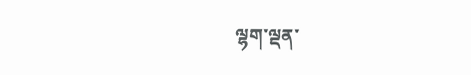ལྷག་ལྡན་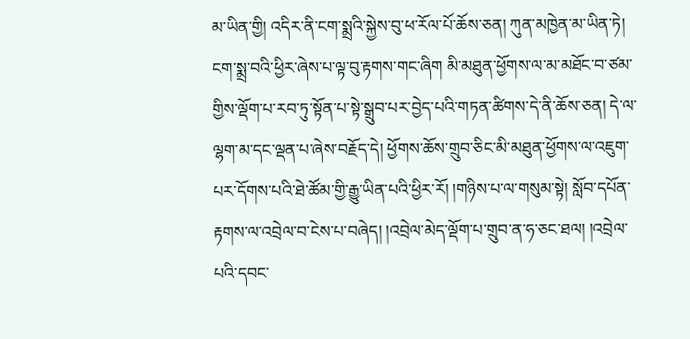མ་ཡིན་གྱི། འདིར་ནི་ངག་སྨྲའི་སྐྱེས་བུ་ཕ་རོལ་པོ་ཆོས་ཅན། ཀུན་མཁྱེན་མ་ཡིན་ཏེ། ངག་སྨྲ་བའི་ཕྱིར་ཞེས་པ་ལྟ་བུ་རྟགས་གང་ཞིག མི་མཐུན་ཕྱོགས་ལ་མ་མཐོང་བ་ཙམ་གྱིས་ལྡོག་པ་རབ་ཏུ་སྟོན་པ་སྟེ་སྒྲུབ་པར་བྱེད་པའི་གཏན་ཚིགས་དེ་ནི་ཆོས་ཅན། དེ་ལ་ལྷག་མ་དང་ལྡན་པ་ཞེས་བརྗོད་དེ། ཕྱོགས་ཆོས་གྲུབ་ཅིང་མི་མཐུན་ཕྱོགས་ལ་འཇུག་པར་དོགས་པའི་ཐེ་ཚོམ་གྱི་རྒྱུ་ཡིན་པའི་ཕྱིར་རོ། །གཉིས་པ་ལ་གསུམ་སྟེ། སློབ་དཔོན་རྟགས་ལ་འབྲེལ་བ་ངེས་པ་བཞེད། །འབྲེལ་མེད་ལྡོག་པ་གྲུབ་ན་ཧ་ཅང་ཐལ། །འབྲེལ་པའི་དབང་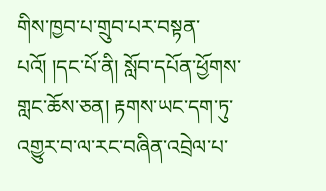གིས་ཁྱབ་པ་གྲུབ་པར་བསྟན་པའོ། །དང་པོ་ནི། སློབ་དཔོན་ཕྱོགས་གླང་ཆོས་ཅན། རྟགས་ཡང་དག་ཏུ་འགྱུར་བ་ལ་རང་བཞིན་འབྲེལ་པ་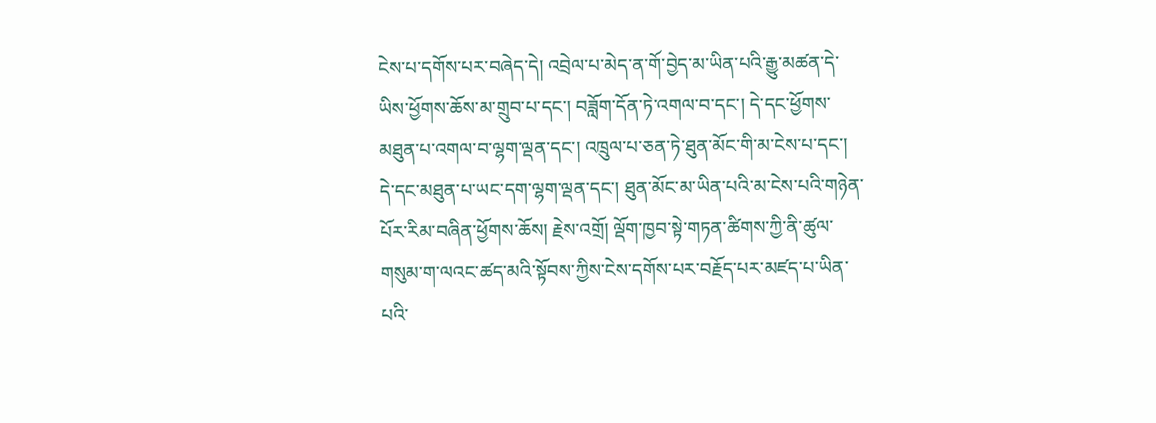ངེས་པ་དགོས་པར་བཞེད་དེ། འབྲེལ་པ་མེད་ན་གོ་བྱེད་མ་ཡིན་པའི་རྒྱུ་མཚན་དེ་ཡིས་ཕྱོགས་ཆོས་མ་གྲུབ་པ་དང་། བཟློག་དོན་ཏེ་འགལ་བ་དང་། དེ་དང་ཕྱོགས་མཐུན་པ་འགལ་བ་ལྷག་ལྡན་དང་། འཁྲུལ་པ་ཅན་ཏེ་ཐུན་མོང་གི་མ་ངེས་པ་དང་། དེ་དང་མཐུན་པ་ཡང་དག་ལྷག་ལྡན་དང་། ཐུན་མོང་མ་ཡིན་པའི་མ་ངེས་པའི་གཉེན་པོར་རིམ་བཞིན་ཕྱོགས་ཆོས། རྗེས་འགྲོ། ལྡོག་ཁྱབ་སྟེ་གཏན་ཚིགས་ཀྱི་ནི་ཚུལ་གསུམ་ག་ལའང་ཚད་མའི་སྟོབས་ཀྱིས་ངེས་དགོས་པར་བརྗོད་པར་མཛད་པ་ཡིན་པའི་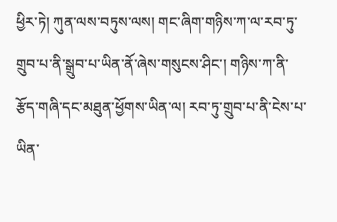ཕྱིར་ཏེ། ཀུན་ལས་བཏུས་ལས། གང་ཞིག་གཉིས་ཀ་ལ་རབ་ཏུ་གྲུབ་པ་ནི་སྒྲུབ་པ་ཡིན་ནོ་ཞེས་གསུངས་ཤིང་། གཉིས་ཀ་ནི་རྩོད་གཞི་དང་མཐུན་ཕྱོགས་ཡིན་ལ། རབ་ཏུ་གྲུབ་པ་ནི་ངེས་པ་ཡིན་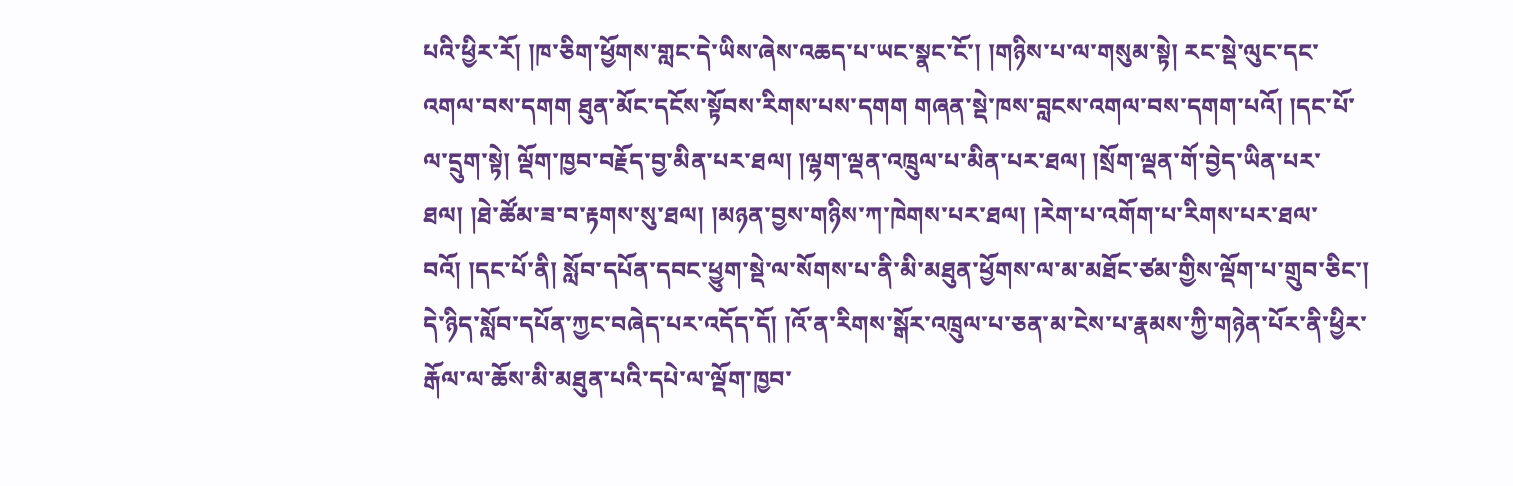པའི་ཕྱིར་རོ། །ཁ་ཅིག་ཕྱོགས་གླང་དེ་ཡིས་ཞེས་འཆད་པ་ཡང་སྣང་ངོ་། །གཉིས་པ་ལ་གསུམ་སྟེ། རང་སྡེ་ལུང་དང་འགལ་བས་དགག ཐུན་མོང་དངོས་སྟོབས་རིགས་པས་དགག གཞན་སྡེ་ཁས་བླངས་འགལ་བས་དགག་པའོ། །དང་པོ་ལ་དྲུག་སྟེ། ལྡོག་ཁྱབ་བརྗོད་བྱ་མིན་པར་ཐལ། །ལྷག་ལྡན་འཁྲུལ་པ་མིན་པར་ཐལ། །སྲོག་ལྡན་གོ་བྱེད་ཡིན་པར་ཐལ། །ཐེ་ཚོམ་ཟ་བ་རྟགས་སུ་ཐལ། །མཉན་བྱས་གཉིས་ཀ་ཁེགས་པར་ཐལ། །རེག་པ་འགོག་པ་རིགས་པར་ཐལ་བའོ། །དང་པོ་ནི། སློབ་དཔོན་དབང་ཕྱུག་སྡེ་ལ་སོགས་པ་ནི་མི་མཐུན་ཕྱོགས་ལ་མ་མཐོང་ཙམ་གྱིས་ལྡོག་པ་གྲུབ་ཅིང་། དེ་ཉིད་སློབ་དཔོན་ཀྱང་བཞེད་པར་འདོད་དོ། །འོ་ན་རིགས་སྒོར་འཁྲུལ་པ་ཅན་མ་ངེས་པ་རྣམས་ཀྱི་གཉེན་པོར་ནི་ཕྱིར་རྒོལ་ལ་ཆོས་མི་མཐུན་པའི་དཔེ་ལ་ལྡོག་ཁྱབ་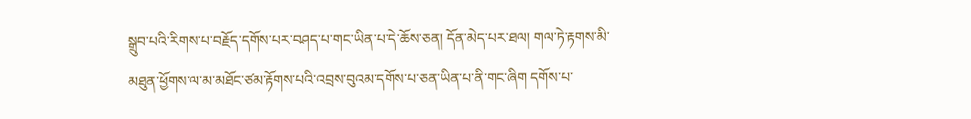སྒྲུབ་པའི་རིགས་པ་བརྗོད་དགོས་པར་བཤད་པ་གང་ཡིན་པ་དེ་ཆོས་ཅན། དོན་མེད་པར་ཐལ། གལ་ཏེ་རྟགས་མི་མཐུན་ཕྱོགས་ལ་མ་མཐོང་ཙམ་རྟོགས་པའི་འབྲས་བུའམ་དགོས་པ་ཅན་ཡིན་པ་ནི་གང་ཞིག དགོས་པ་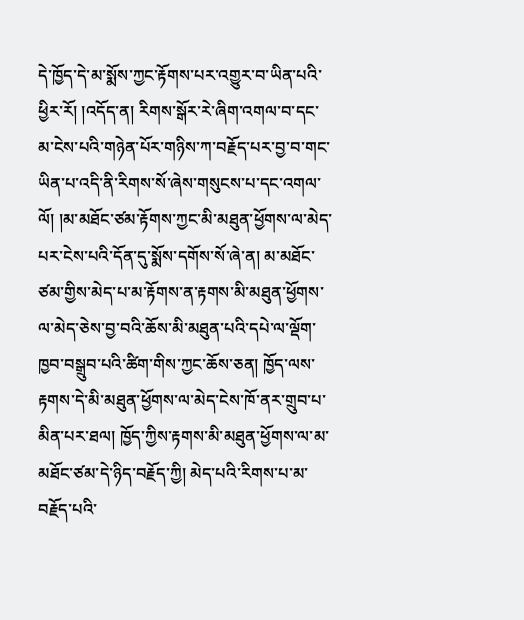དེ་ཁྱོད་དེ་མ་སྨོས་ཀྱང་རྟོགས་པར་འགྱུར་བ་ཡིན་པའི་ཕྱིར་རོ། །འདོད་ན། རིགས་སྒོར་རེ་ཞིག་འགལ་བ་དང་མ་ངེས་པའི་གཉེན་པོར་གཉིས་ཀ་བརྗོད་པར་བྱ་བ་གང་ཡིན་པ་འདི་ནི་རིགས་སོ་ཞེས་གསུངས་པ་དང་འགལ་ལོ། །མ་མཐོང་ཙམ་རྟོགས་ཀྱང་མི་མཐུན་ཕྱོགས་ལ་མེད་པར་ངེས་པའི་དོན་དུ་སྨོས་དགོས་སོ་ཞེ་ན། མ་མཐོང་ཙམ་གྱིས་མེད་པ་མ་རྟོགས་ན་རྟགས་མི་མཐུན་ཕྱོགས་ལ་མེད་ཅེས་བྱ་བའི་ཆོས་མི་མཐུན་པའི་དཔེ་ལ་ལྡོག་ཁྱབ་བསྒྲུབ་པའི་ཚིག་གིས་ཀྱང་ཆོས་ཅན། ཁྱོད་ལས་རྟགས་དེ་མི་མཐུན་ཕྱོགས་ལ་མེད་ངེས་ཁོ་ནར་གྲུབ་པ་མིན་པར་ཐལ། ཁྱོད་ཀྱིས་རྟགས་མི་མཐུན་ཕྱོགས་ལ་མ་མཐོང་ཙམ་དེ་ཉིད་བརྗོད་ཀྱི། མེད་པའི་རིགས་པ་མ་བརྗོད་པའི་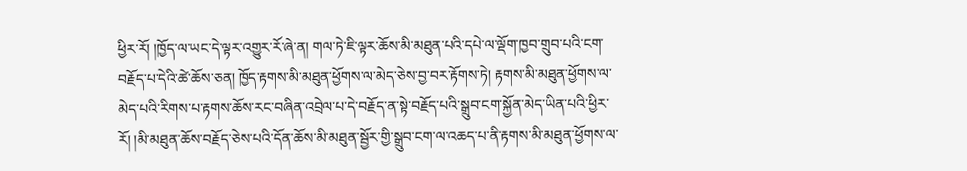ཕྱིར་རོ། །ཁྱོད་ལ་ཡང་དེ་ལྟར་འགྱུར་རོ་ཞེ་ན། གལ་ཏེ་ཇི་ལྟར་ཆོས་མི་མཐུན་པའི་དཔེ་ལ་ལྡོག་ཁྱབ་གྲུབ་པའི་ངག་བརྗོད་པ་དེའི་ཚེ་ཆོས་ཅན། ཁྱོད་རྟགས་མི་མཐུན་ཕྱོགས་ལ་མེད་ཅེས་བྱ་བར་རྟོགས་ཏེ། རྟགས་མི་མཐུན་ཕྱོགས་ལ་མེད་པའི་རིགས་པ་རྟགས་ཆོས་རང་བཞིན་འབྲེལ་པ་དེ་བརྗོད་ན་སྟེ་བརྗོད་པའི་སྒྲུབ་ངག་སྐྱོན་མེད་ཡིན་པའི་ཕྱིར་རོ། །མི་མཐུན་ཆོས་བརྗོད་ཅེས་པའི་དོན་ཆོས་མི་མཐུན་སྦྱོར་གྱི་སྒྲུབ་ངག་ལ་འཆད་པ་ནི་རྟགས་མི་མཐུན་ཕྱོགས་ལ་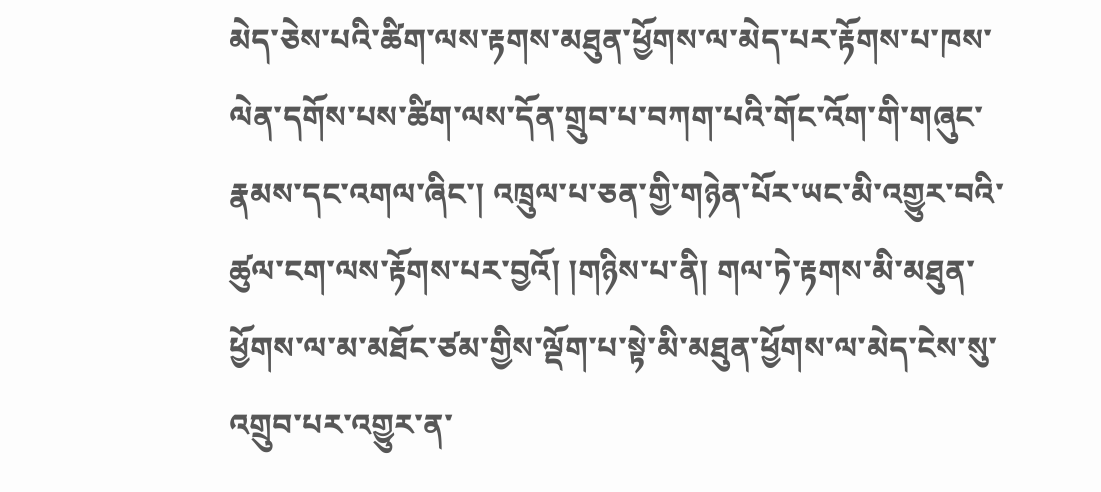མེད་ཅེས་པའི་ཚིག་ལས་རྟགས་མཐུན་ཕྱོགས་ལ་མེད་པར་རྟོགས་པ་ཁས་ལེན་དགོས་པས་ཚིག་ལས་དོན་གྲུབ་པ་བཀག་པའི་གོང་འོག་གི་གཞུང་རྣམས་དང་འགལ་ཞིང་། འཁྲུལ་པ་ཅན་གྱི་གཉེན་པོར་ཡང་མི་འགྱུར་བའི་ཚུལ་ངག་ལས་རྟོགས་པར་བྱའོ། །གཉིས་པ་ནི། གལ་ཏེ་རྟགས་མི་མཐུན་ཕྱོགས་ལ་མ་མཐོང་ཙམ་གྱིས་ལྡོག་པ་སྟེ་མི་མཐུན་ཕྱོགས་ལ་མེད་ངེས་སུ་འགྲུབ་པར་འགྱུར་ན་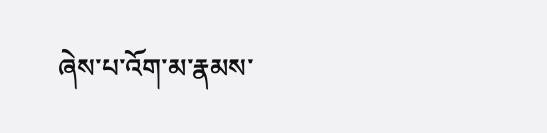ཞེས་པ་འོག་མ་རྣམས་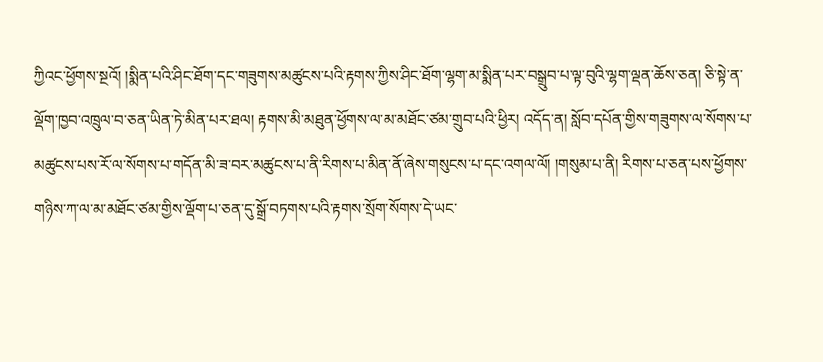ཀྱིའང་ཕྱོགས་སྔའོ། །སྨིན་པའི་ཤིང་ཐོག་དང་གཟུགས་མཚུངས་པའི་རྟགས་ཀྱིས་ཤིང་ཐོག་ལྷག་མ་སྨིན་པར་བསྒྲུབ་པ་ལྟ་བུའི་ལྷག་ལྡན་ཆོས་ཅན། ཅི་སྟེ་ན་ལྡོག་ཁྱབ་འཁྲུལ་བ་ཅན་ཡིན་ཏེ་མིན་པར་ཐལ། རྟགས་མི་མཐུན་ཕྱོགས་ལ་མ་མཐོང་ཙམ་གྲུབ་པའི་ཕྱིར། འདོད་ན། སློབ་དཔོན་གྱིས་གཟུགས་ལ་སོགས་པ་མཚུངས་པས་རོ་ལ་སོགས་པ་གདོན་མི་ཟ་བར་མཚུངས་པ་ནི་རིགས་པ་མིན་ནོ་ཞེས་གསུངས་པ་དང་འགལ་ལོ། །གསུམ་པ་ནི། རིགས་པ་ཅན་པས་ཕྱོགས་གཉིས་ཀ་ལ་མ་མཐོང་ཙམ་གྱིས་ལྡོག་པ་ཅན་དུ་སྒྲོ་བཏགས་པའི་རྟགས་སྲོག་སོགས་དེ་ཡང་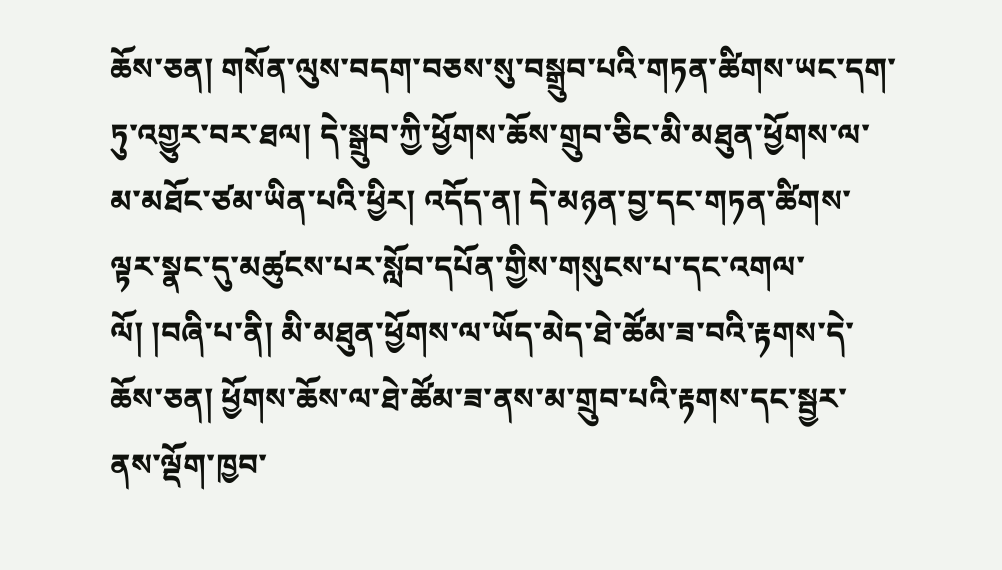ཆོས་ཅན། གསོན་ལུས་བདག་བཅས་སུ་བསྒྲུབ་པའི་གཏན་ཚིགས་ཡང་དག་ཏུ་འགྱུར་བར་ཐལ། དེ་སྒྲུབ་ཀྱི་ཕྱོགས་ཆོས་གྲུབ་ཅིང་མི་མཐུན་ཕྱོགས་ལ་མ་མཐོང་ཙམ་ཡིན་པའི་ཕྱིར། འདོད་ན། དེ་མཉན་བྱ་དང་གཏན་ཚིགས་ལྟར་སྣང་དུ་མཚུངས་པར་སློབ་དཔོན་གྱིས་གསུངས་པ་དང་འགལ་ལོ། །བཞི་པ་ནི། མི་མཐུན་ཕྱོགས་ལ་ཡོད་མེད་ཐེ་ཚོམ་ཟ་བའི་རྟགས་དེ་ཆོས་ཅན། ཕྱོགས་ཆོས་ལ་ཐེ་ཚོམ་ཟ་ནས་མ་གྲུབ་པའི་རྟགས་དང་སྦྱར་ནས་ལྡོག་ཁྱབ་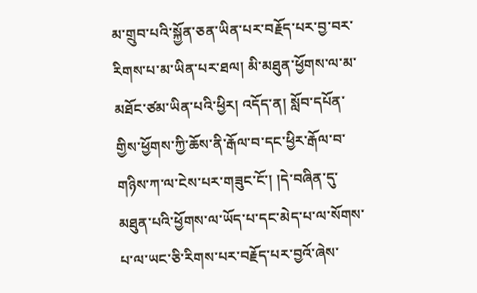མ་གྲུབ་པའི་སྐྱོན་ཅན་ཡིན་པར་བརྗོད་པར་བྱ་བར་རིགས་པ་མ་ཡིན་པར་ཐལ། མི་མཐུན་ཕྱོགས་ལ་མ་མཐོང་ཙམ་ཡིན་པའི་ཕྱིར། འདོད་ན། སློབ་དཔོན་གྱིས་ཕྱོགས་ཀྱི་ཆོས་ནི་རྒོལ་བ་དང་ཕྱིར་རྒོལ་བ་གཉིས་ཀ་ལ་ངེས་པར་གཟུང་ངོ་། །དེ་བཞིན་དུ་མཐུན་པའི་ཕྱོགས་ལ་ཡོད་པ་དང་མེད་པ་ལ་སོགས་པ་ལ་ཡང་ཅི་རིགས་པར་བརྗོད་པར་བྱའོ་ཞེས་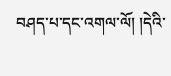བཤད་པ་དང་འགལ་ལོ། །དེའི་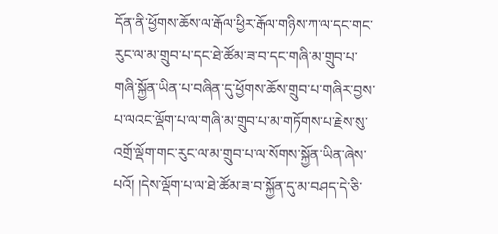དོན་ནི་ཕྱོགས་ཆོས་ལ་རྒོལ་ཕྱིར་རྒོལ་གཉིས་ཀ་ལ་དང་གང་རུང་ལ་མ་གྲུབ་པ་དང་ཐེ་ཚོམ་ཟ་བ་དང་གཞི་མ་གྲུབ་པ་གཞི་སྐྱོན་ཡིན་པ་བཞིན་དུ་ཕྱོགས་ཆོས་གྲུབ་པ་གཞིར་བྱས་པ་ལའང་ལྡོག་པ་ལ་གཞི་མ་གྲུབ་པ་མ་གཏོགས་པ་རྗེས་སུ་འགྲོ་ལྡོག་གང་རུང་ལ་མ་གྲུབ་པ་ལ་སོགས་སྐྱོན་ཡིན་ཞེས་པའོ། །དེས་ལྡོག་པ་ལ་ཐེ་ཚོམ་ཟ་བ་སྐྱོན་དུ་མ་བཤད་དེ་ཅི་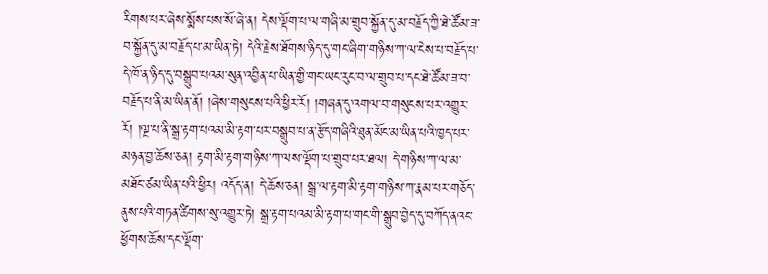རིགས་པར་ཞེས་སྨོས་པས་སོ་ཞེ་ན། དེས་ལྡོག་པ་ལ་གཞི་མ་གྲུབ་སྐྱོན་དུ་མ་བརྗོད་ཀྱི་ཐེ་ཚོམ་ཟ་བ་སྐྱོན་དུ་མ་བརྗོད་པ་མ་ཡིན་ཏེ། དེའི་རྗེས་ཐོགས་ཉིད་དུ་གང་ཞིག་གཉིས་ཀ་ལ་ངེས་པ་བརྗོད་པ་དེ་ཁོ་ན་ཉིད་དུ་བསྒྲུབ་པའམ་སུན་འབྱིན་པ་ཡིན་གྱི་གང་ཡང་རུང་བ་ལ་གྲུབ་པ་དང་ཐེ་ཚོམ་ཟ་བ་བརྗོད་པ་ནི་མ་ཡིན་ནོ། །ཞེས་གསུངས་པའི་ཕྱིར་རོ། །གཞན་དུ་འགལ་བ་གསུངས་པར་འགྱུར་རོ། །ལྔ་པ་ནི་སྒྲ་རྟག་པའམ་མི་རྟག་པར་བསྒྲུབ་པ་ན་རྩོད་གཞིའི་ཐུན་མོང་མ་ཡིན་པའི་ཁྱད་པར་མཉན་བྱ་ཆོས་ཅན། རྟག་མི་རྟག་གཉིས་ཀ་ལས་ལྡོག་པ་གྲུབ་པར་ཐལ། དེ་གཉིས་ཀ་ལ་མ་མཐོང་ཙམ་ཡིན་པའི་ཕྱིར། འདོད་ན། དེ་ཆོས་ཅན། སྒྲ་ལ་རྟག་མི་རྟག་གཉིས་ཀ་རྣམ་པར་གཅོད་ནུས་པའི་གཏན་ཚིགས་སུ་འགྱུར་ཏེ། སྒྲ་རྟག་པའམ་མི་རྟག་པ་གང་གི་སྒྲུབ་བྱེད་དུ་བཀོད་ནའང་ཕྱོགས་ཆོས་དང་ལྡོག་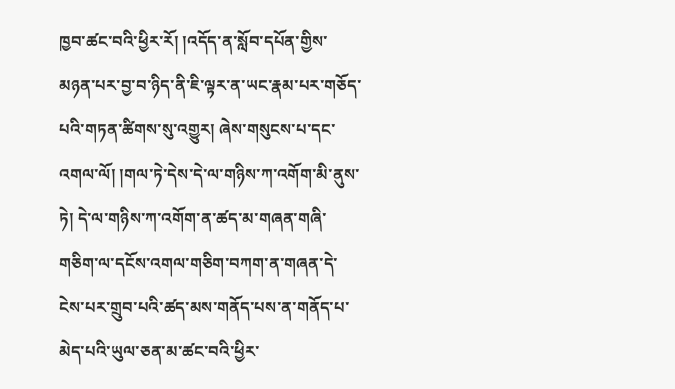ཁྱབ་ཚང་བའི་ཕྱིར་རོ། །འདོད་ན་སློབ་དཔོན་གྱིས་མཉན་པར་བྱ་བ་ཉིད་ནི་ཇི་ལྟར་ན་ཡང་རྣམ་པར་གཅོད་པའི་གཏན་ཚིགས་སུ་འགྱུར། ཞེས་གསུངས་པ་དང་འགལ་ལོ། །གལ་ཏེ་དེས་དེ་ལ་གཉིས་ཀ་འགོག་མི་ནུས་ཏེ། དེ་ལ་གཉིས་ཀ་འགོག་ན་ཚད་མ་གཞན་གཞི་གཅིག་ལ་དངོས་འགལ་གཅིག་བཀག་ན་གཞན་དེ་ངེས་པར་གྲུབ་པའི་ཚད་མས་གནོད་པས་ན་གནོད་པ་མེད་པའི་ཡུལ་ཅན་མ་ཚང་བའི་ཕྱིར་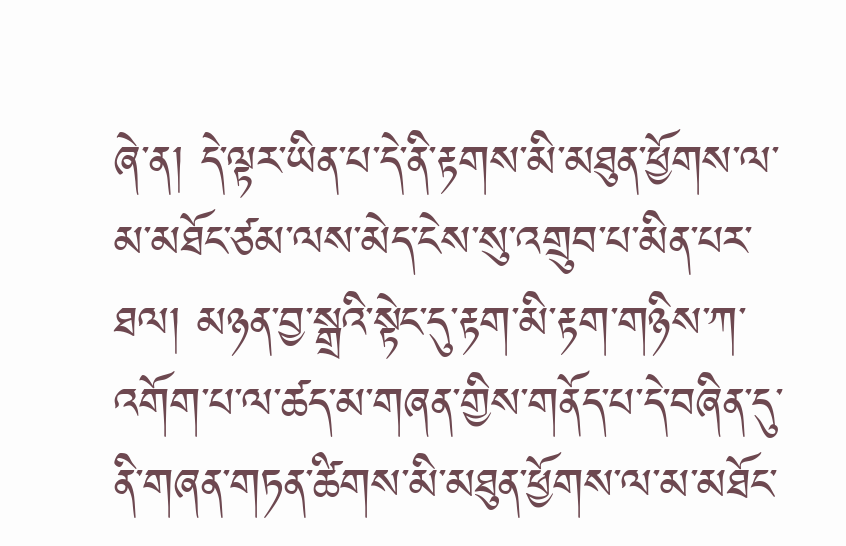ཞེ་ན། དེ་ལྟར་ཡིན་པ་དེ་ནི་རྟགས་མི་མཐུན་ཕྱོགས་ལ་མ་མཐོང་ཙམ་ལས་མེད་ངེས་སུ་འགྲུབ་པ་མིན་པར་ཐལ། མཉན་བྱ་སྒྲའི་སྟེང་དུ་རྟག་མི་རྟག་གཉིས་ཀ་འགོག་པ་ལ་ཚད་མ་གཞན་གྱིས་གནོད་པ་དེ་བཞིན་དུ་ནི་གཞན་གཏན་ཚིགས་མི་མཐུན་ཕྱོགས་ལ་མ་མཐོང་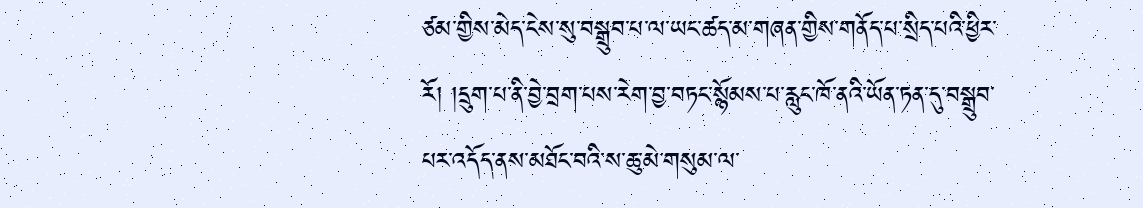ཙམ་གྱིས་མེད་ངེས་སུ་བསྒྲུབ་པ་ལ་ཡང་ཚད་མ་གཞན་གྱིས་གནོད་པ་སྲིད་པའི་ཕྱིར་རོ། །དྲུག་པ་ནི་བྱེ་བྲག་པས་རེག་བྱ་བཏང་སྙོམས་པ་རླུང་ཁོ་ནའི་ཡོན་ཏན་དུ་བསྒྲུབ་པར་འདོད་ནས་མཐོང་བའི་ས་ཆུ་མེ་གསུམ་ལ་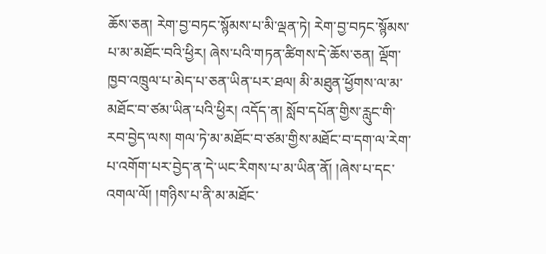ཆོས་ཅན། རེག་བྱ་བཏང་སྙོམས་པ་མི་ལྡན་ཏེ། རེག་བྱ་བཏང་སྙོམས་པ་མ་མཐོང་བའི་ཕྱིར། ཞེས་པའི་གཏན་ཚིགས་དེ་ཆོས་ཅན། ལྡོག་ཁྱབ་འཁྲུལ་པ་མེད་པ་ཅན་ཡིན་པར་ཐལ། མི་མཐུན་ཕྱོགས་ལ་མ་མཐོང་བ་ཙམ་ཡིན་པའི་ཕྱིར། འདོད་ན། སློབ་དཔོན་གྱིས་རླུང་གི་རབ་བྱེད་ལས། གལ་ཏེ་མ་མཐོང་བ་ཙམ་གྱིས་མཐོང་བ་དག་ལ་རེག་པ་འགོག་པར་བྱེད་ན་དེ་ཡང་རིགས་པ་མ་ཡིན་ནོ། །ཞེས་པ་དང་འགལ་ལོ། །གཉིས་པ་ནི་མ་མཐོང་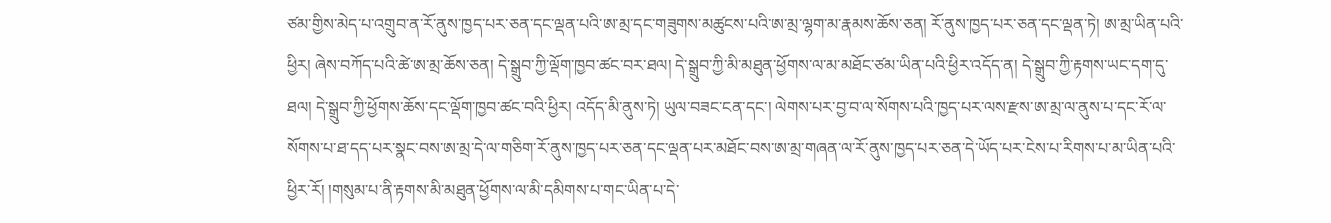ཙམ་གྱིས་མེད་པ་འགྲུབ་ན་རོ་ནུས་ཁྱད་པར་ཅན་དང་ལྡན་པའི་ཨ་མྲ་དང་གཟུགས་མཚུངས་པའི་ཨ་མྲ་ལྷག་མ་རྣམས་ཆོས་ཅན། རོ་ནུས་ཁྱད་པར་ཅན་དང་ལྡན་ཏེ། ཨ་མྲ་ཡིན་པའི་ཕྱིར། ཞེས་བཀོད་པའི་ཚེ་ཨ་མྲ་ཆོས་ཅན། དེ་སྒྲུབ་ཀྱི་ལྡོག་ཁྱབ་ཚང་བར་ཐལ། དེ་སྒྲུབ་ཀྱི་མི་མཐུན་ཕྱོགས་ལ་མ་མཐོང་ཙམ་ཡིན་པའི་ཕྱིར་འདོད་ན། དེ་སྒྲུབ་ཀྱི་རྟགས་ཡང་དག་དུ་ཐལ། དེ་སྒྲུབ་ཀྱི་ཕྱོགས་ཆོས་དང་ལྡོག་ཁྱབ་ཚང་བའི་ཕྱིར། འདོད་མི་ནུས་ཏེ། ཡུལ་བཟང་ངན་དང་། ལེགས་པར་བྱ་བ་ལ་སོགས་པའི་ཁྱད་པར་ལས་རྫས་ཨ་མྲ་ལ་ནུས་པ་དང་རོ་ལ་སོགས་པ་ཐ་དད་པར་སྣང་བས་ཨ་མྲ་དེ་ལ་གཅིག་རོ་ནུས་ཁྱད་པར་ཅན་དང་ལྡན་པར་མཐོང་བས་ཨ་མྲ་གཞན་ལ་རོ་ནུས་ཁྱད་པར་ཅན་དེ་ཡོད་པར་ངེས་པ་རིགས་པ་མ་ཡིན་པའི་ཕྱིར་རོ། །གསུམ་པ་ནི་རྟགས་མི་མཐུན་ཕྱོགས་ལ་མི་དམིགས་པ་གང་ཡིན་པ་དེ་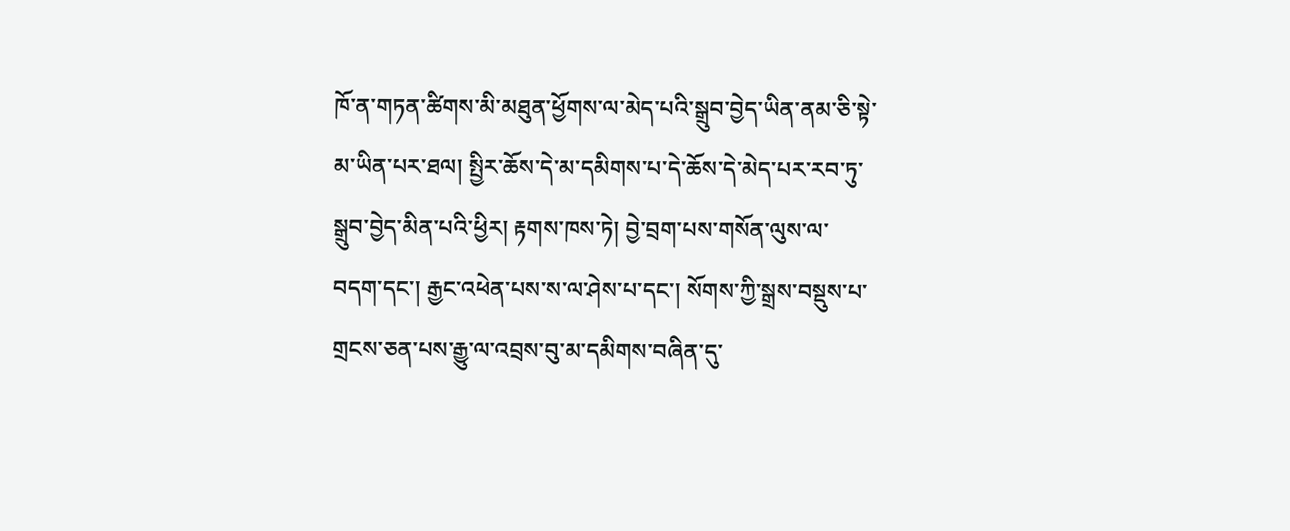ཁོ་ན་གཏན་ཚིགས་མི་མཐུན་ཕྱོགས་ལ་མེད་པའི་སྒྲུབ་བྱེད་ཡིན་ནམ་ཅི་སྟེ་མ་ཡིན་པར་ཐལ། སྤྱིར་ཆོས་དེ་མ་དམིགས་པ་དེ་ཆོས་དེ་མེད་པར་རབ་ཏུ་སྒྲུབ་བྱེད་མིན་པའི་ཕྱིར། རྟགས་ཁས་ཏེ། བྱེ་བྲག་པས་གསོན་ལུས་ལ་བདག་དང་། རྒྱང་འཕེན་པས་ས་ལ་ཤེས་པ་དང་། སོགས་ཀྱི་སྒྲས་བསྡུས་པ་གྲངས་ཅན་པས་རྒྱུ་ལ་འབྲས་བུ་མ་དམིགས་བཞིན་དུ་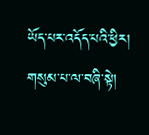ཡོད་པར་འདོད་པའི་ཕྱིར། གསུམ་པ་ལ་བཞི་སྟེ།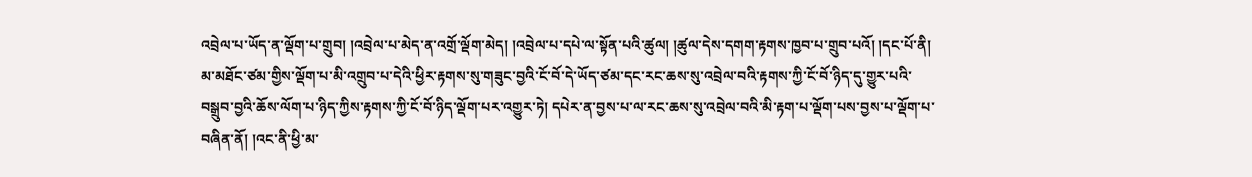འབྲེལ་པ་ཡོད་ན་ལྡོག་པ་གྲུབ། །འབྲེལ་པ་མེད་ན་འགྲོ་ལྡོག་མེད། །འབྲེལ་པ་དཔེ་ལ་སྟོན་པའི་ཚུལ། །ཚུལ་དེས་དགག་རྟགས་ཁྱབ་པ་གྲུབ་པའོ། །དང་པོ་ནི། མ་མཐོང་ཙམ་གྱིས་ལྡོག་པ་མི་འགྲུབ་པ་དེའི་ཕྱིར་རྟགས་སུ་གཟུང་བྱའི་ངོ་བོ་དེ་ཡོད་ཙམ་དང་རང་ཆས་སུ་འབྲེལ་བའི་རྟགས་ཀྱི་ངོ་བོ་ཉིད་དུ་གྱུར་པའི་བསྒྲུབ་བྱའི་ཆོས་ལོག་པ་ཉིད་ཀྱིས་རྟགས་ཀྱི་ངོ་བོ་ཉིད་ལྡོག་པར་འགྱུར་ཏེ། དཔེར་ན་བྱས་པ་ལ་རང་ཆས་སུ་འབྲེལ་བའི་མི་རྟག་པ་ལྡོག་པས་བྱས་པ་ལྡོག་པ་བཞིན་ནོ། །འང་ནི་ཕྱི་མ་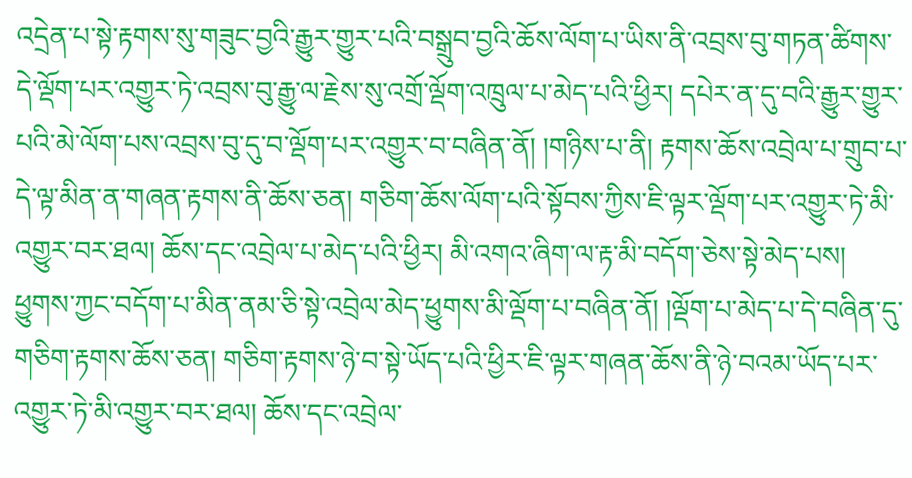འདྲེན་པ་སྟེ་རྟགས་སུ་གཟུང་བྱའི་རྒྱུར་གྱུར་པའི་བསྒྲུབ་བྱའི་ཆོས་ལོག་པ་ཡིས་ནི་འབྲས་བུ་གཏན་ཚིགས་དེ་ལྡོག་པར་འགྱུར་ཏེ་འབྲས་བུ་རྒྱུ་ལ་རྗེས་སུ་འགྲོ་ལྡོག་འཁྲུལ་པ་མེད་པའི་ཕྱིར། དཔེར་ན་དུ་བའི་རྒྱུར་གྱུར་པའི་མེ་ལོག་པས་འབྲས་བུ་དུ་བ་ལྡོག་པར་འགྱུར་བ་བཞིན་ནོ། །གཉིས་པ་ནི། རྟགས་ཆོས་འབྲེལ་པ་གྲུབ་པ་དེ་ལྟ་མིན་ན་གཞན་རྟགས་ནི་ཆོས་ཅན། གཅིག་ཆོས་ལོག་པའི་སྟོབས་ཀྱིས་ཇི་ལྟར་ལྡོག་པར་འགྱུར་ཏེ་མི་འགྱུར་བར་ཐལ། ཆོས་དང་འབྲེལ་པ་མེད་པའི་ཕྱིར། མི་འགའ་ཞིག་ལ་རྟ་མི་བདོག་ཅེས་སྟེ་མེད་པས། ཕྱུགས་ཀྱང་བདོག་པ་མིན་ནམ་ཅི་སྟེ་འབྲེལ་མེད་ཕྱུགས་མི་ལྡོག་པ་བཞིན་ནོ། །ལྡོག་པ་མེད་པ་དེ་བཞིན་དུ་གཅིག་རྟགས་ཆོས་ཅན། གཅིག་རྟགས་ཉེ་བ་སྟེ་ཡོད་པའི་ཕྱིར་ཇི་ལྟར་གཞན་ཆོས་ནི་ཉེ་བའམ་ཡོད་པར་འགྱུར་ཏེ་མི་འགྱུར་བར་ཐལ། ཆོས་དང་འབྲེལ་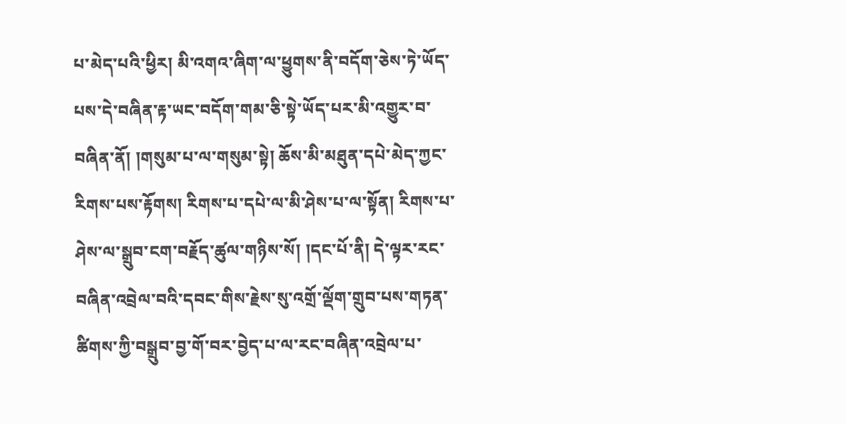པ་མེད་པའི་ཕྱིར། མི་འགའ་ཞིག་ལ་ཕྱུགས་ནི་བདོག་ཅེས་ཏེ་ཡོད་པས་དེ་བཞིན་རྟ་ཡང་བདོག་གམ་ཅི་སྟེ་ཡོད་པར་མི་འགྱུར་བ་བཞིན་ནོ། །གསུམ་པ་ལ་གསུམ་སྟེ། ཆོས་མི་མཐུན་དཔེ་མེད་ཀྱང་རིགས་པས་རྟོགས། རིགས་པ་དཔེ་ལ་མི་ཤེས་པ་ལ་སྟོན། རིགས་པ་ཤེས་ལ་སྒྲུབ་ངག་བརྗོད་ཚུལ་གཉིས་སོ། །དང་པོ་ནི། དེ་ལྟར་རང་བཞིན་འབྲེལ་བའི་དབང་གིས་རྗེས་སུ་འགྲོ་ལྡོག་གྲུབ་པས་གཏན་ཚིགས་ཀྱི་བསྒྲུབ་བྱ་གོ་བར་བྱེད་པ་ལ་རང་བཞིན་འབྲེལ་པ་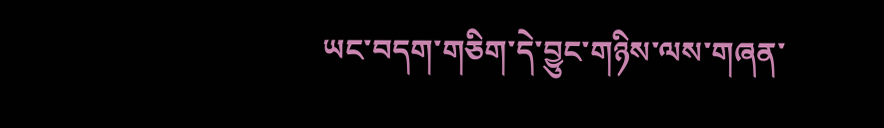ཡང་བདག་གཅིག་དེ་བྱུང་གཉིས་ལས་གཞན་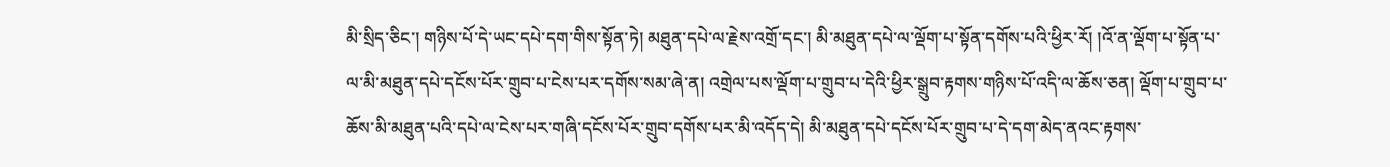མི་སྲིད་ཅིང་། གཉིས་པོ་དེ་ཡང་དཔེ་དག་གིས་སྟོན་ཏེ། མཐུན་དཔེ་ལ་རྗེས་འགྲོ་དང་། མི་མཐུན་དཔེ་ལ་ལྡོག་པ་སྟོན་དགོས་པའི་ཕྱིར་རོ། །འོ་ན་ལྡོག་པ་སྟོན་པ་ལ་མི་མཐུན་དཔེ་དངོས་པོར་གྲུབ་པ་ངེས་པར་དགོས་སམ་ཞེ་ན། འགྲེལ་པས་ལྡོག་པ་གྲུབ་པ་དེའི་ཕྱིར་སྒྲུབ་རྟགས་གཉིས་པོ་འདི་ལ་ཆོས་ཅན། ལྡོག་པ་གྲུབ་པ་ཆོས་མི་མཐུན་པའི་དཔེ་ལ་ངེས་པར་གཞི་དངོས་པོར་གྲུབ་དགོས་པར་མི་འདོད་དེ། མི་མཐུན་དཔེ་དངོས་པོར་གྲུབ་པ་དེ་དག་མེད་ནའང་རྟགས་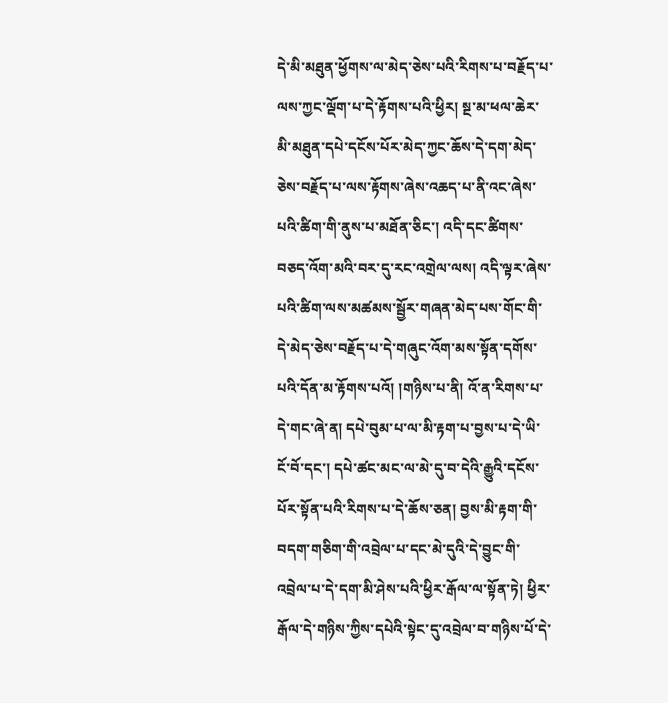དེ་མི་མཐུན་ཕྱོགས་ལ་མེད་ཅེས་པའི་རིགས་པ་བརྗོད་པ་ལས་ཀྱང་ལྡོག་པ་དེ་རྟོགས་པའི་ཕྱིར། སྔ་མ་ཕལ་ཆེར་མི་མཐུན་དཔེ་དངོས་པོར་མེད་ཀྱང་ཆོས་དེ་དག་མེད་ཅེས་བརྗོད་པ་ལས་རྟོགས་ཞེས་འཆད་པ་ནི་འང་ཞེས་པའི་ཚིག་གི་ནུས་པ་མཐོན་ཅིང་། འདི་དང་ཚིགས་བཅད་འོག་མའི་བར་དུ་རང་འགྲེལ་ལས། འདི་ལྟར་ཞེས་པའི་ཚིག་ལས་མཚམས་སྦྱོར་གཞན་མེད་པས་གོང་གི་དེ་མེད་ཅེས་བརྗོད་པ་དེ་གཞུང་འོག་མས་སྟོན་དགོས་པའི་དོན་མ་རྟོགས་པའོ། །གཉིས་པ་ནི། འོ་ན་རིགས་པ་དེ་གང་ཞེ་ན། དཔེ་བུམ་པ་ལ་མི་རྟག་པ་བྱས་པ་དེ་ཡི་ངོ་བོ་དང་། དཔེ་ཚང་མང་ལ་མེ་དུ་བ་དེའི་རྒྱུའི་དངོས་པོར་སྟོན་པའི་རིགས་པ་དེ་ཆོས་ཅན། བྱས་མི་རྟག་གི་བདག་གཅིག་གི་འབྲེལ་པ་དང་མེ་དུའི་དེ་བྱུང་གི་འབྲེལ་པ་དེ་དག་མི་ཤེས་པའི་ཕྱིར་རྒོལ་ལ་སྟོན་ཏེ། ཕྱིར་རྒོལ་དེ་གཉིས་ཀྱིས་དཔེའི་སྟེང་དུ་འབྲེལ་བ་གཉིས་པོ་དེ་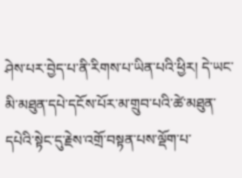ཤེས་པར་བྱེད་པ་ནི་རིགས་པ་ཡིན་པའི་ཕྱིར། དེ་ཡང་མི་མཐུན་དཔེ་དངོས་པོར་མ་གྲུབ་པའི་ཚེ་མཐུན་དཔེའི་སྟེང་དུ་རྗེས་འགྲོ་བསྟན་པས་ལྡོག་པ་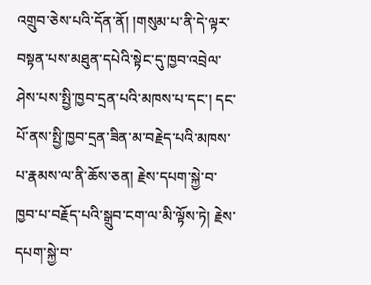འགྲུབ་ཅེས་པའི་དོན་ནོ། །གསུམ་པ་ནི་དེ་ལྟར་བསྟན་པས་མཐུན་དཔེའི་སྟེང་དུ་ཁྱབ་འབྲེལ་ཤེས་པས་སྤྱི་ཁྱབ་དྲན་པའི་མཁས་པ་དང་། དང་པོ་ནས་སྤྱི་ཁྱབ་དྲན་ཟིན་མ་བརྗེད་པའི་མཁས་པ་རྣམས་ལ་ནི་ཆོས་ཅན། རྗེས་དཔག་སྐྱེ་བ་ཁྱབ་པ་བརྗོད་པའི་སྒྲུབ་ངག་ལ་མི་ལྟོས་ཏེ། རྗེས་དཔག་སྐྱེ་བ་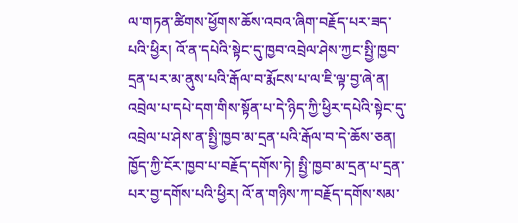ལ་གཏན་ཚིགས་ཕྱོགས་ཆོས་འབའ་ཞིག་བརྗོད་པར་ཟད་པའི་ཕྱིར། འོ་ན་དཔེའི་སྟེང་དུ་ཁྱབ་འབྲེལ་ཤེས་ཀྱང་སྤྱི་ཁྱབ་དྲན་པར་མ་ནུས་པའི་རྒོལ་བ་རྨོངས་པ་ལ་ཇི་ལྟ་བྱ་ཞེ་ན། འབྲེལ་པ་དཔེ་དག་གིས་སྟོན་པ་དེ་ཉིད་ཀྱི་ཕྱིར་དཔེའི་སྟེང་དུ་འབྲེལ་པ་ཤེས་ན་སྤྱི་ཁྱབ་མ་དྲན་པའི་རྒོལ་བ་དེ་ཆོས་ཅན། ཁྱོད་ཀྱི་ངོར་ཁྱབ་པ་བརྗོད་དགོས་ཏེ། སྤྱི་ཁྱབ་མ་དྲན་པ་དྲན་པར་བྱ་དགོས་པའི་ཕྱིར། འོ་ན་གཉིས་ཀ་བརྗོད་དགོས་སམ་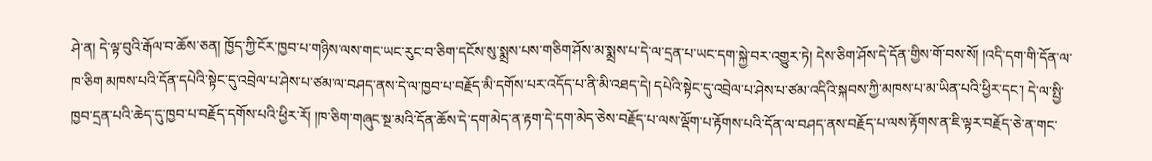ཤེ་ན། དེ་ལྟ་བུའི་རྒོལ་བ་ཆོས་ཅན། ཁྱོད་ཀྱི་ངོར་ཁྱབ་པ་གཉིས་ལས་གང་ཡང་རུང་བ་ཅིག་དངོས་སུ་སྨྲས་པས་གཅིག་ཤོས་མ་སྨྲས་པ་དེ་ལ་དྲན་པ་ཡང་དག་སྐྱེ་བར་འགྱུར་ཏེ། དེས་ཅིག་ཤོས་དེ་དོན་གྱིས་གོ་བས་སོ། །འདི་དག་གི་དོན་ལ་ཁ་ཅིག མཁས་པའི་དོན་དཔེའི་སྟེང་དུ་འབྲེལ་པ་ཤེས་པ་ཙམ་ལ་བཤད་ནས་དེ་ལ་ཁྱབ་པ་བརྗོད་མི་དགོས་པར་འདོད་པ་ནི་མི་འཐད་དེ། དཔེའི་སྟེང་དུ་འབྲེལ་པ་ཤེས་པ་ཙམ་འདིའི་སྐབས་ཀྱི་མཁས་པ་མ་ཡིན་པའི་ཕྱིར་དང་། དེ་ལ་སྤྱི་ཁྱབ་དྲན་པའི་ཆེད་དུ་ཁྱབ་པ་བརྗོད་དགོས་པའི་ཕྱིར་རོ། །ཁ་ཅིག་གཞུང་སྔ་མའི་དོན་ཆོས་དེ་དག་མེད་ན་རྟག་དེ་དག་མེད་ཅེས་བརྗོད་པ་ལས་ལྡོག་པ་རྟོགས་པའི་དོན་ལ་བཤད་ནས་བརྗོད་པ་ལས་རྟོགས་ན་ཇི་ལྟར་བརྗོད་ཅེ་ན་གང་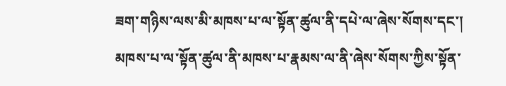ཟག་གཉིས་ལས་མི་མཁས་པ་ལ་སྟོན་ཚུལ་ནི་དཔེ་ལ་ཞེས་སོགས་དང་། མཁས་པ་ལ་སྟོན་ཚུལ་ནི་མཁས་པ་རྣམས་ལ་ནི་ཞེས་སོགས་ཀྱིས་སྟོན་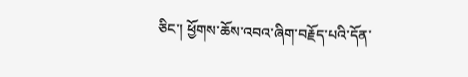ཅིང་། ཕྱོགས་ཆོས་འབའ་ཞིག་བརྗོད་པའི་དོན་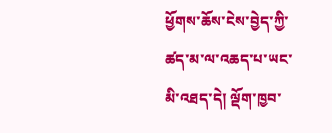ཕྱོགས་ཆོས་ངེས་བྱེད་ཀྱི་ཚད་མ་ལ་འཆད་པ་ཡང་མི་འཐད་དེ། ལྡོག་ཁྱབ་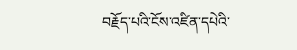བརྗོད་པའི་ངོས་འཛིན་དཔེའི་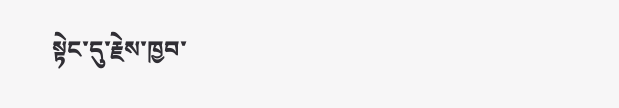སྟེང་དུ་རྗེས་ཁྱབ་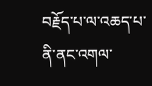བརྗོད་པ་ལ་འཆད་པ་ནི་ནང་འགལ་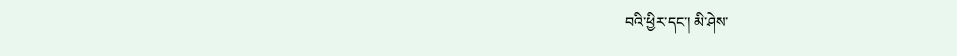བའི་ཕྱིར་དང་། མི་ཤེས་